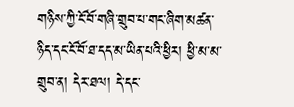གཉིས་ཀྱི་ངོ་བོ་གཞི་གྲུབ་པ་གང་ཞིག་མཚན་ཉིད་དང་ངོ་བོ་ཐ་དད་མ་ཡིན་པའི་ཕྱིར། ཕྱི་མ་མ་གྲུབ་ན། དེར་ཐལ། དེ་དང་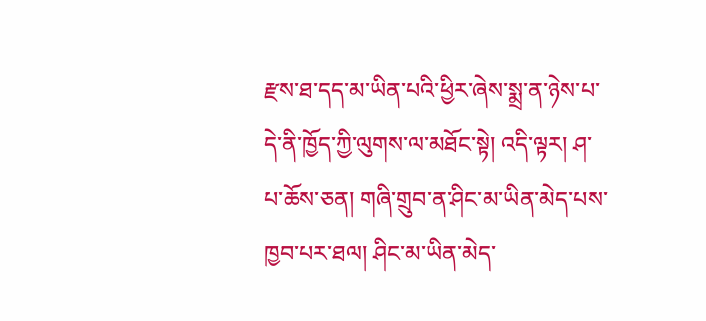རྫས་ཐ་དད་མ་ཡིན་པའི་ཕྱིར་ཞེས་སྨྲ་ན་ཉེས་པ་དེ་ནི་ཁྱོད་ཀྱི་ལུགས་ལ་མཐོང་སྟེ། འདི་ལྟར། ཤ་པ་ཆོས་ཅན། གཞི་གྲུབ་ན་ཤིང་མ་ཡིན་མེད་པས་ཁྱབ་པར་ཐལ། ཤིང་མ་ཡིན་མེད་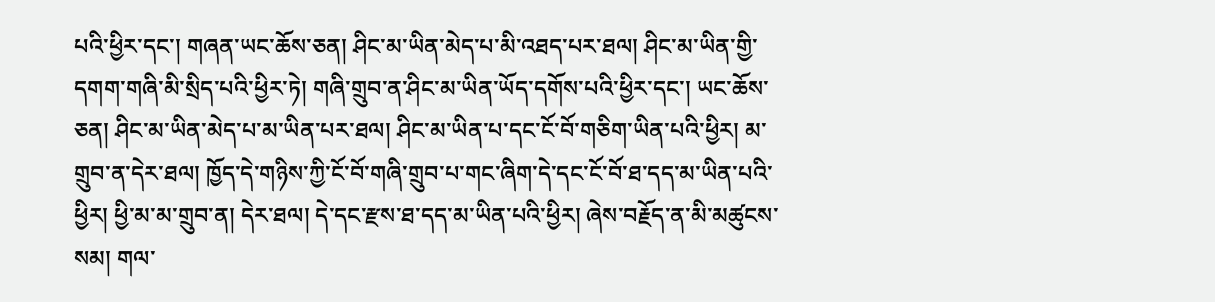པའི་ཕྱིར་དང་། གཞན་ཡང་ཆོས་ཅན། ཤིང་མ་ཡིན་མེད་པ་མི་འཐད་པར་ཐལ། ཤིང་མ་ཡིན་གྱི་དགག་གཞི་མི་སྲིད་པའི་ཕྱིར་ཏེ། གཞི་གྲུབ་ན་ཤིང་མ་ཡིན་ཡོད་དགོས་པའི་ཕྱིར་དང་། ཡང་ཆོས་ཅན། ཤིང་མ་ཡིན་མེད་པ་མ་ཡིན་པར་ཐལ། ཤིང་མ་ཡིན་པ་དང་ངོ་བོ་གཅིག་ཡིན་པའི་ཕྱིར། མ་གྲུབ་ན་དེར་ཐལ། ཁྱོད་དེ་གཉིས་ཀྱི་ངོ་བོ་གཞི་གྲུབ་པ་གང་ཞིག་དེ་དང་ངོ་བོ་ཐ་དད་མ་ཡིན་པའི་ཕྱིར། ཕྱི་མ་མ་གྲུབ་ན། དེར་ཐལ། དེ་དང་རྫས་ཐ་དད་མ་ཡིན་པའི་ཕྱིར། ཞེས་བརྗོད་ན་མི་མཚུངས་སམ། གལ་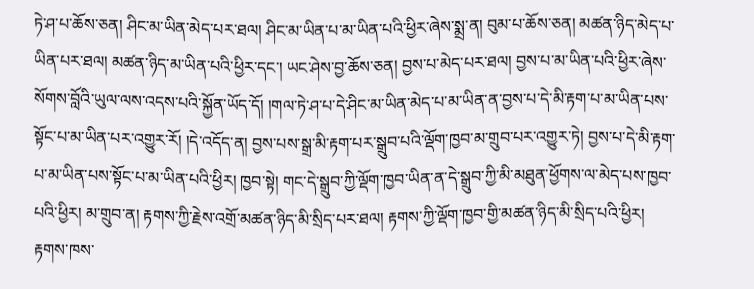ཏེ་ཤ་པ་ཆོས་ཅན། ཤིང་མ་ཡིན་མེད་པར་ཐལ། ཤིང་མ་ཡིན་པ་མ་ཡིན་པའི་ཕྱིར་ཞེས་སྨྲ་ན། བུམ་པ་ཆོས་ཅན། མཚན་ཉིད་མེད་པ་ཡིན་པར་ཐལ། མཚན་ཉིད་མ་ཡིན་པའི་ཕྱིར་དང་། ཡང་ཤེས་བྱ་ཆོས་ཅན། བྱས་པ་མེད་པར་ཐལ། བྱས་པ་མ་ཡིན་པའི་ཕྱིར་ཞེས་སོགས་བློའི་ཡུལ་ལས་འདས་པའི་སྐྱོན་ཡོད་དོ། །གལ་ཏེ་ཤ་པ་དེ་ཤིང་མ་ཡིན་མེད་པ་མ་ཡིན་ན་བྱས་པ་དེ་མི་རྟག་པ་མ་ཡིན་པས་སྟོང་པ་མ་ཡིན་པར་འགྱུར་རོ། །དེ་འདོད་ན། བྱས་པས་སྒྲ་མི་རྟག་པར་སྒྲུབ་པའི་ལྡོག་ཁྱབ་མ་གྲུབ་པར་འགྱུར་ཏེ། བྱས་པ་དེ་མི་རྟག་པ་མ་ཡིན་པས་སྟོང་པ་མ་ཡིན་པའི་ཕྱིར། ཁྱབ་སྟེ། གང་དེ་སྒྲུབ་ཀྱི་ལྡོག་ཁྱབ་ཡིན་ན་དེ་སྒྲུབ་ཀྱི་མི་མཐུན་ཕྱོགས་ལ་མེད་པས་ཁྱབ་པའི་ཕྱིར། མ་གྲུབ་ན། རྟགས་ཀྱི་རྗེས་འགྲོ་མཚན་ཉིད་མི་སྲིད་པར་ཐལ། རྟགས་ཀྱི་ལྡོག་ཁྱབ་གྱི་མཚན་ཉིད་མི་སྲིད་པའི་ཕྱིར། རྟགས་ཁས་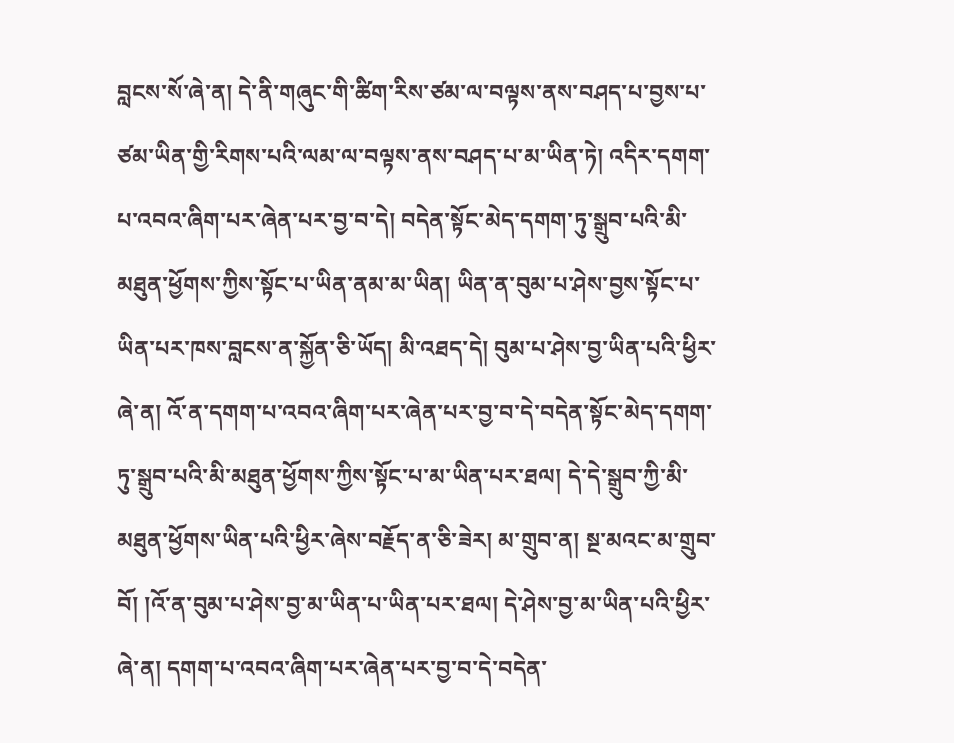བླངས་སོ་ཞེ་ན། དེ་ནི་གཞུང་གི་ཚིག་རིས་ཙམ་ལ་བལྟས་ནས་བཤད་པ་བྱས་པ་ཙམ་ཡིན་གྱི་རིགས་པའི་ལམ་ལ་བལྟས་ནས་བཤད་པ་མ་ཡིན་ཏེ། འདིར་དགག་པ་འབའ་ཞིག་པར་ཞེན་པར་བྱ་བ་དེ། བདེན་སྟོང་མེད་དགག་ཏུ་སྒྲུབ་པའི་མི་མཐུན་ཕྱོགས་ཀྱིས་སྟོང་པ་ཡིན་ནམ་མ་ཡིན། ཡིན་ན་བུམ་པ་ཤེས་བྱས་སྟོང་པ་ཡིན་པར་ཁས་བླངས་ན་སྐྱོན་ཅི་ཡོད། མི་འཐད་དེ། བུམ་པ་ཤེས་བྱ་ཡིན་པའི་ཕྱིར་ཞེ་ན། འོ་ན་དགག་པ་འབའ་ཞིག་པར་ཞེན་པར་བྱ་བ་དེ་བདེན་སྟོང་མེད་དགག་ཏུ་སྒྲུབ་པའི་མི་མཐུན་ཕྱོགས་ཀྱིས་སྟོང་པ་མ་ཡིན་པར་ཐལ། དེ་དེ་སྒྲུབ་ཀྱི་མི་མཐུན་ཕྱོགས་ཡིན་པའི་ཕྱིར་ཞེས་བརྗོད་ན་ཅི་ཟེར། མ་གྲུབ་ན། སྔ་མའང་མ་གྲུབ་བོ། །འོ་ན་བུམ་པ་ཤེས་བྱ་མ་ཡིན་པ་ཡིན་པར་ཐལ། དེ་ཤེས་བྱ་མ་ཡིན་པའི་ཕྱིར་ཞེ་ན། དགག་པ་འབའ་ཞིག་པར་ཞེན་པར་བྱ་བ་དེ་བདེན་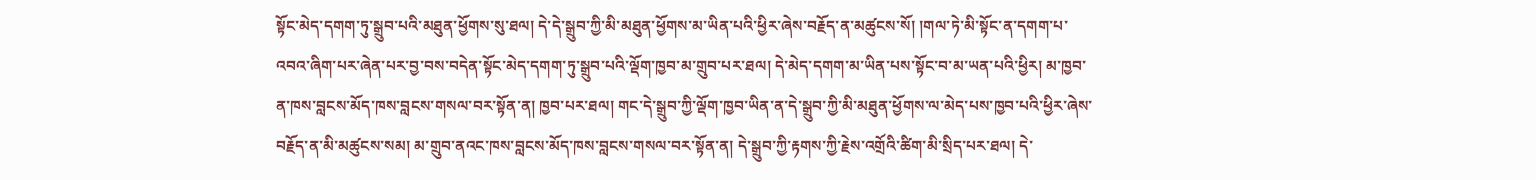སྟོང་མེད་དགག་ཏུ་སྒྲུབ་པའི་མཐུན་ཕྱོགས་སུ་ཐལ། དེ་དེ་སྒྲུབ་ཀྱི་མི་མཐུན་ཕྱོགས་མ་ཡིན་པའི་ཕྱིར་ཞེས་བརྗོད་ན་མཚུངས་སོ། །གལ་ཏེ་མི་སྟོང་ན་དགག་པ་འབའ་ཞིག་པར་ཞེན་པར་བྱ་བས་བདེན་སྟོང་མེད་དགག་ཏུ་སྒྲུབ་པའི་ལྡོག་ཁྱབ་མ་གྲུབ་པར་ཐལ། དེ་མེད་དགག་མ་ཡིན་པས་སྟོང་བ་མ་ཡན་པའི་ཕྱིར། མ་ཁྱབ་ན་ཁས་བླངས་མོད་ཁས་བླངས་གསལ་བར་སྟོན་ན། ཁྱབ་པར་ཐལ། གང་དེ་སྒྲུབ་ཀྱི་ལྡོག་ཁྱབ་ཡིན་ན་དེ་སྒྲུབ་ཀྱི་མི་མཐུན་ཕྱོགས་ལ་མེད་པས་ཁྱབ་པའི་ཕྱིར་ཞེས་བརྗོད་ན་མི་མཚུངས་སམ། མ་གྲུབ་ནའང་ཁས་བླངས་མོད་ཁས་བླངས་གསལ་བར་སྟོན་ན། དེ་སྒྲུབ་ཀྱི་རྟགས་ཀྱི་རྗེས་འགྲོའི་ཚིག་མི་སྲིད་པར་ཐལ། དེ་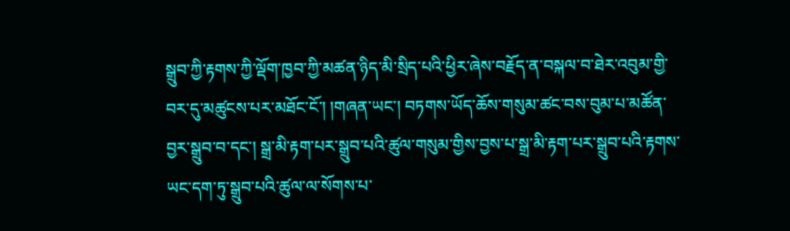སྒྲུབ་ཀྱི་རྟགས་ཀྱི་ལྡོག་ཁྱབ་ཀྱི་མཚན་ཉིད་མི་སྲིད་པའི་ཕྱིར་ཞེས་བརྗོད་ན་བསྐལ་བ་ཐེར་འབུམ་གྱི་བར་དུ་མཚུངས་པར་མཐོང་ངོ་། །གཞན་ཡང་། བཏགས་ཡོད་ཆོས་གསུམ་ཚང་བས་བུམ་པ་མཚོན་བྱར་སྒྲུབ་བ་དང་། སྒྲ་མི་རྟག་པར་སྒྲུབ་པའི་ཚུལ་གསུམ་གྱིས་བྱས་པ་སྒྲ་མི་རྟག་པར་སྒྲུབ་པའི་རྟགས་ཡང་དག་ཏུ་སྒྲུབ་པའི་ཚུལ་ལ་སོགས་པ་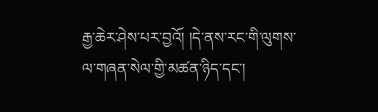རྒྱ་ཆེར་ཤེས་པར་བྱའོ། །དེ་ནས་རང་གི་ལུགས་ལ་གཞན་སེལ་གྱི་མཚན་ཉིད་དང་།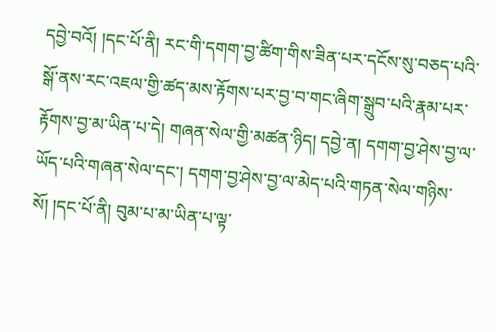དབྱེ་བའོ། །དང་པོ་ནི། རང་གི་དགག་བྱ་ཚིག་གིས་ཟིན་པར་དངོས་སུ་བཅད་པའི་སྒོ་ནས་རང་འཇལ་གྱི་ཚད་མས་རྟོགས་པར་བྱ་བ་གང་ཞིག་སྒྲུབ་པའི་རྣམ་པར་རྟོགས་བྱ་མ་ཡིན་པ་དེ། གཞན་སེལ་གྱི་མཚན་ཉིད། དབྱེ་ན། དགག་བྱ་ཤེས་བྱ་ལ་ཡོད་པའི་གཞན་སེལ་དང་། དགག་བྱ་ཤེས་བྱ་ལ་མེད་པའི་གཏན་སེལ་གཉིས་སོ། །དང་པོ་ནི། བུམ་པ་མ་ཡིན་པ་ལྟ་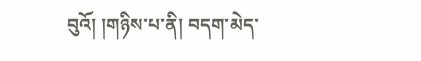བུའོ། །གཉིས་པ་ནི། བདག་མེད་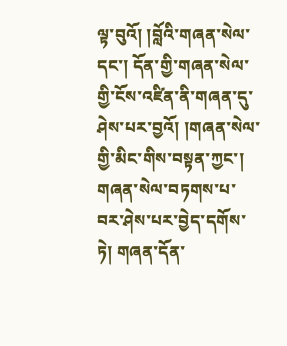ལྟ་བུའོ། །བློའི་གཞན་སེལ་དང་། དོན་གྱི་གཞན་སེལ་གྱི་ངོས་འཛིན་ནི་གཞན་དུ་ཤེས་པར་བྱའོ། །གཞན་སེལ་གྱི་མིང་གིས་བསྟན་ཀྱང་། གཞན་སེལ་བཏགས་པ་བར་ཤེས་པར་བྱེད་དགོས་ཏེ། གཞན་དོན་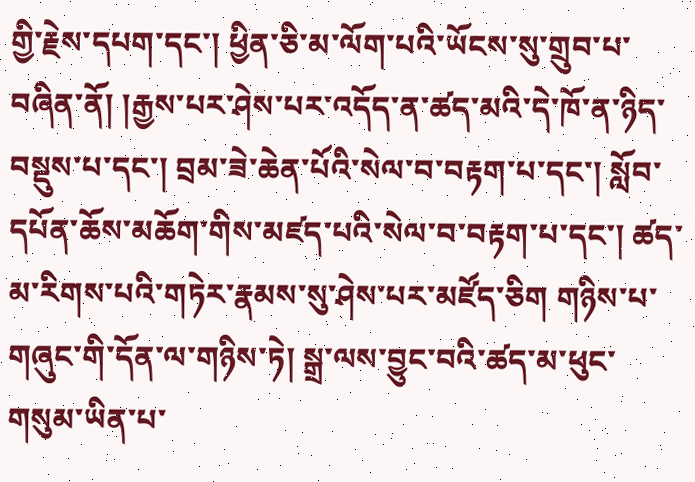གྱི་རྗེས་དཔག་དང་། ཕྱིན་ཅི་མ་ལོག་པའི་ཡོངས་སུ་གྲུབ་པ་བཞིན་ནོ། །རྒྱས་པར་ཤེས་པར་འདོད་ན་ཚད་མའི་དེ་ཁོ་ན་ཉིད་བསྡུས་པ་དང་། བྲམ་ཟེ་ཆེན་པོའི་སེལ་བ་བརྟག་པ་དང་། སློབ་དཔོན་ཆོས་མཆོག་གིས་མཛད་པའི་སེལ་བ་བརྟག་པ་དང་། ཚད་མ་རིགས་པའི་གཏེར་རྣམས་སུ་ཤེས་པར་མཛོད་ཅིག གཉིས་པ་གཞུང་གི་དོན་ལ་གཉིས་ཏེ། སྒྲ་ལས་བྱུང་བའི་ཚད་མ་ཕུང་གསུམ་ཡིན་པ་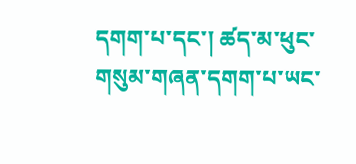དགག་པ་དང་། ཚད་མ་ཕུང་གསུམ་གཞན་དགག་པ་ཡང་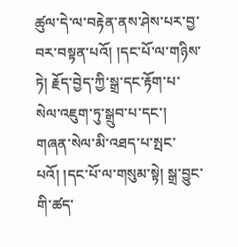ཚུལ་དེ་ལ་བརྟེན་ནས་ཤེས་པར་བྱ་བར་བསྟན་པའོ། །དང་པོ་ལ་གཉིས་ཏེ། རྗོད་བྱེད་ཀྱི་སྒྲ་དང་རྟོག་པ་སེལ་འཇུག་ཏུ་སྒྲུབ་པ་དང་། གཞན་སེལ་མི་འཐད་པ་སྤང་པའོ། །དང་པོ་ལ་གསུམ་སྟེ། སྒྲ་བྱུང་གི་ཚད་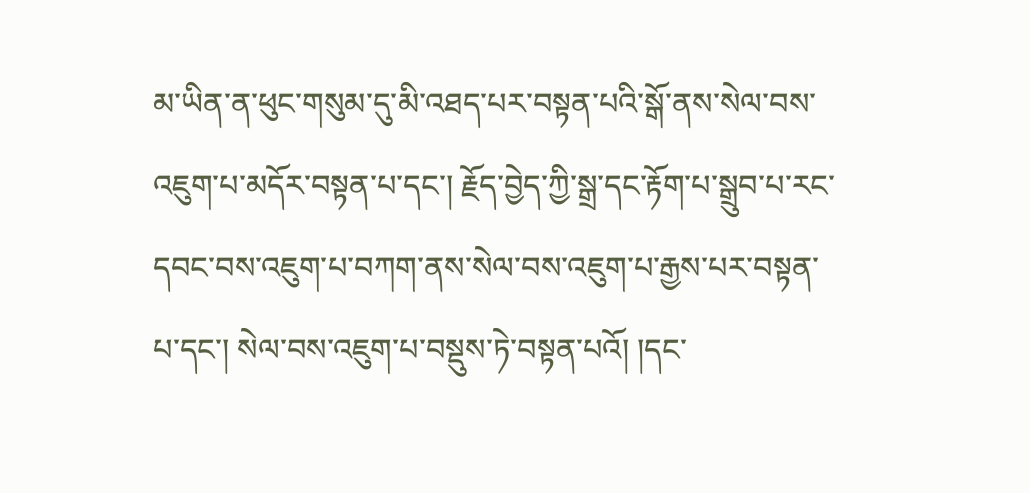མ་ཡིན་ན་ཕུང་གསུམ་དུ་མི་འཐད་པར་བསྟན་པའི་སྒོ་ནས་སེལ་བས་འཇུག་པ་མདོར་བསྟན་པ་དང་། རྗོད་བྱེད་ཀྱི་སྒྲ་དང་རྟོག་པ་སྒྲུབ་པ་རང་དབང་བས་འཇུག་པ་བཀག་ནས་སེལ་བས་འཇུག་པ་རྒྱས་པར་བསྟན་པ་དང་། སེལ་བས་འཇུག་པ་བསྡུས་ཏེ་བསྟན་པའོ། །དང་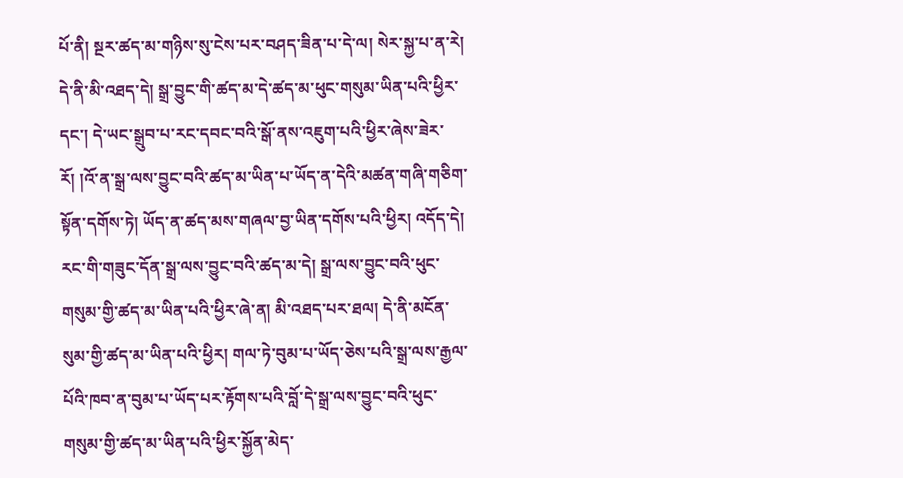པོ་ནི། སྔར་ཚད་མ་གཉིས་སུ་ངེས་པར་བཤད་ཟིན་པ་དེ་ལ། སེར་སྐྱ་པ་ན་རེ། དེ་ནི་མི་འཐད་དེ། སྒྲ་བྱུང་གི་ཚད་མ་དེ་ཚད་མ་ཕུང་གསུམ་ཡིན་པའི་ཕྱིར་དང་། དེ་ཡང་སྒྲུབ་པ་རང་དབང་བའི་སྒོ་ནས་འཇུག་པའི་ཕྱིར་ཞེས་ཟེར་རོ། །འོ་ན་སྒྲ་ལས་བྱུང་བའི་ཚད་མ་ཡིན་པ་ཡོད་ན་དེའི་མཚན་གཞི་གཅིག་སྟོན་དགོས་ཏེ། ཡོད་ན་ཚད་མས་གཞལ་བྱ་ཡིན་དགོས་པའི་ཕྱིར། འདོད་དེ། རང་གི་གཟུང་དོན་སྒྲ་ལས་བྱུང་བའི་ཚད་མ་དེ། སྒྲ་ལས་བྱུང་བའི་ཕུང་གསུམ་གྱི་ཚད་མ་ཡིན་པའི་ཕྱིར་ཞེ་ན། མི་འཐད་པར་ཐལ། དེ་ནི་མངོན་སུམ་གྱི་ཚད་མ་ཡིན་པའི་ཕྱིར། གལ་ཏེ་བུམ་པ་ཡོད་ཅེས་པའི་སྒྲ་ལས་རྒྱལ་པོའི་ཁབ་ན་བུམ་པ་ཡོད་པར་རྟོགས་པའི་བློ་དེ་སྒྲ་ལས་བྱུང་བའི་ཕུང་གསུམ་གྱི་ཚད་མ་ཡིན་པའི་ཕྱིར་སྐྱོན་མེད་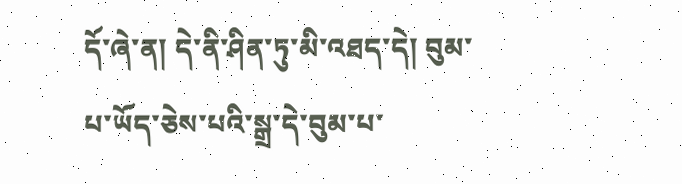དོ་ཞེ་ན། དེ་ནི་ཤིན་ཏུ་མི་འཐད་དེ། བུམ་པ་ཡོད་ཅེས་པའི་སྒྲ་དེ་བུམ་པ་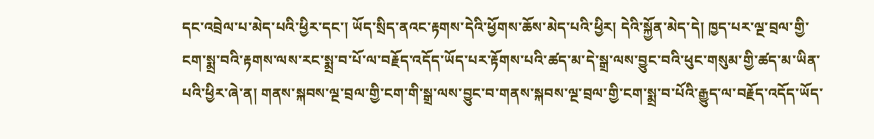དང་འབྲེལ་པ་མེད་པའི་ཕྱིར་དང་། ཡོད་སྲིད་ནའང་རྟགས་དེའི་ཕྱོགས་ཆོས་མེད་པའི་ཕྱིར། དེའི་སྐྱོན་མེད་དེ། ཁྱད་པར་ལྔ་བྲལ་གྱི་ངག་སྨྲ་བའི་རྟགས་ལས་རང་སྨྲ་བ་པོ་ལ་བརྗོད་འདོད་ཡོད་པར་རྟོགས་པའི་ཚད་མ་དེ་སྒྲ་ལས་བྱུང་བའི་ཕུང་གསུམ་གྱི་ཚད་མ་ཡིན་པའི་ཕྱིར་ཞེ་ན། གནས་སྐབས་ལྔ་བྲལ་གྱི་ངག་གི་སྒྲ་ལས་བྱུང་བ་གནས་སྐབས་ལྔ་བྲལ་གྱི་ངག་སྨྲ་བ་པོའི་རྒྱུད་ལ་བརྗོད་འདོད་ཡོད་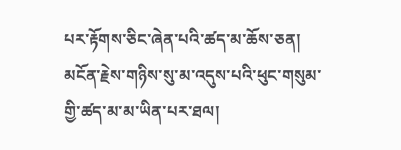པར་རྟོགས་ཅིང་ཞེན་པའི་ཚད་མ་ཆོས་ཅན། མངོན་རྗེས་གཉིས་སུ་མ་འདུས་པའི་ཕུང་གསུམ་གྱི་ཚད་མ་མ་ཡིན་པར་ཐལ།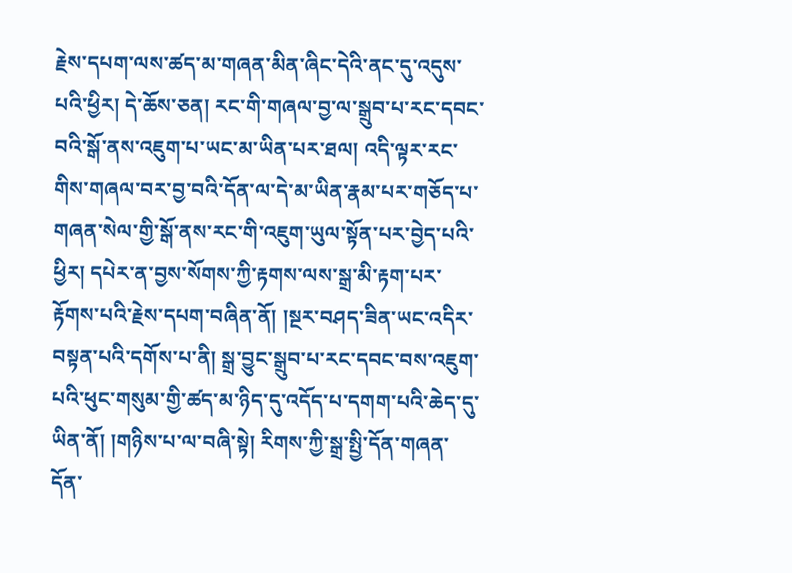རྗེས་དཔག་ལས་ཚད་མ་གཞན་མིན་ཞིང་དེའི་ནང་དུ་འདུས་པའི་ཕྱིར། དེ་ཆོས་ཅན། རང་གི་གཞལ་བྱ་ལ་སྒྲུབ་པ་རང་དབང་བའི་སྒོ་ནས་འཇུག་པ་ཡང་མ་ཡིན་པར་ཐལ། འདི་ལྟར་རང་གིས་གཞལ་བར་བྱ་བའི་དོན་ལ་དེ་མ་ཡིན་རྣམ་པར་གཅོད་པ་གཞན་སེལ་གྱི་སྒོ་ནས་རང་གི་འཇུག་ཡུལ་སྟོན་པར་བྱེད་པའི་ཕྱིར། དཔེར་ན་བྱས་སོགས་ཀྱི་རྟགས་ལས་སྒྲ་མི་རྟག་པར་རྟོགས་པའི་རྗེས་དཔག་བཞིན་ནོ། །སྔར་བཤད་ཟིན་ཡང་འདིར་བསྟན་པའི་དགོས་པ་ནི། སྒྲ་བྱུང་སྒྲུབ་པ་རང་དབང་བས་འཇུག་པའི་ཕུང་གསུམ་གྱི་ཚད་མ་ཉིད་དུ་འདོད་པ་དགག་པའི་ཆེད་དུ་ཡིན་ནོ། །གཉིས་པ་ལ་བཞི་སྟེ། རིགས་ཀྱི་སྒྲ་སྤྱི་དོན་གཞན་དོན་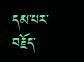དམ་པར་བརྗོད་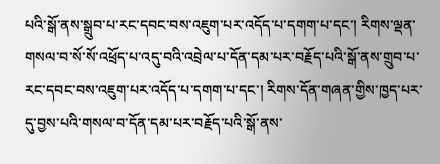པའི་སྒོ་ནས་སྒྲུབ་པ་རང་དབང་བས་འཇུག་པར་འདོད་པ་དགག་པ་དང་། རིགས་ལྡན་གསལ་བ་སོ་སོ་འཕྲོད་པ་འདུ་བའི་འབྲེལ་པ་དོན་དམ་པར་བརྗོད་པའི་སྒོ་ནས་གྲུབ་པ་རང་དབང་བས་འཇུག་པར་འདོད་པ་དགག་པ་དང་། རིགས་དོན་གཞན་གྱིས་ཁྱད་པར་དུ་བྱས་པའི་གསལ་བ་དོན་དམ་པར་བརྗོད་པའི་སྒོ་ནས་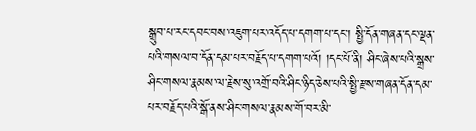སྒྲུབ་པ་རང་དབང་བས་འཇུག་པར་འདོད་པ་དགག་པ་དང་། སྤྱི་དོན་གཞན་དང་ལྡན་པའི་གསལ་བ་དོན་དམ་པར་བརྗོད་པ་དགག་པའོ། །དང་པོ་ནི། ཤིང་ཞེས་པའི་སྒྲས་ཤིང་གསལ་རྣམས་ལ་རྗེས་སུ་འགྲོ་བའི་ཤིང་ཉིད་ཅེས་པའི་སྤྱི་རྫས་གཞན་དོན་དམ་པར་བརྗོད་པའི་སྒོ་ནས་ཤིང་གསལ་རྣམས་གོ་བར་མི་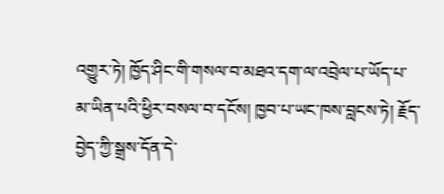འགྱུར་ཏེ། ཁྱོད་ཤིང་གི་གསལ་བ་མཐའ་དག་ལ་འབྲེལ་པ་ཡོད་པ་མ་ཡིན་པའི་ཕྱིར་བསལ་བ་དངོས། ཁྱབ་པ་ཡང་ཁས་བླངས་ཏེ། རྗོད་བྱེད་ཀྱི་སྒྲས་དོན་དེ་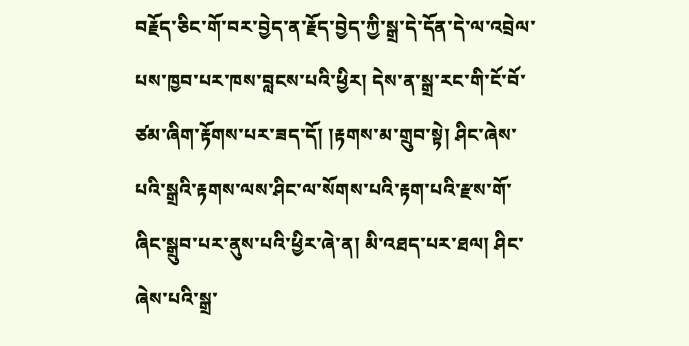བརྗོད་ཅིང་གོ་བར་བྱེད་ན་རྗོད་བྱེད་ཀྱི་སྒྲ་དེ་དོན་དེ་ལ་འབྲེལ་པས་ཁྱབ་པར་ཁས་བླངས་པའི་ཕྱིར། དེས་ན་སྒྲ་རང་གི་ངོ་བོ་ཙམ་ཞིག་རྟོགས་པར་ཟད་དོ། །རྟགས་མ་གྲུབ་སྟེ། ཤིང་ཞེས་པའི་སྒྲའི་རྟགས་ལས་ཤིང་ལ་སོགས་པའི་རྟག་པའི་རྫས་གོ་ཞིང་སྒྲུབ་པར་ནུས་པའི་ཕྱིར་ཞེ་ན། མི་འཐད་པར་ཐལ། ཤིང་ཞེས་པའི་སྒྲ་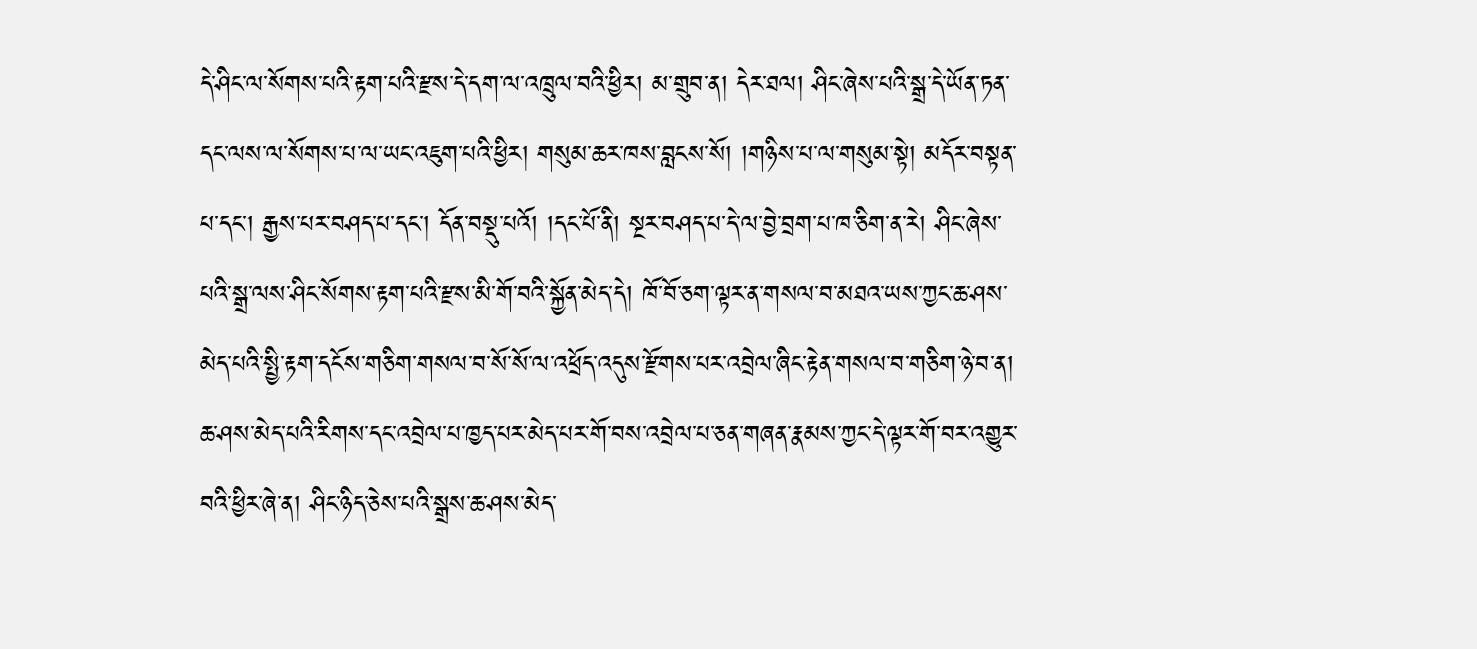དེ་ཤིང་ལ་སོགས་པའི་རྟག་པའི་རྫས་དེ་དག་ལ་འཁྲུལ་བའི་ཕྱིར། མ་གྲུབ་ན། དེར་ཐལ། ཤིང་ཞེས་པའི་སྒྲ་དེ་ཡོན་ཏན་དང་ལས་ལ་སོགས་པ་ལ་ཡང་འཇུག་པའི་ཕྱིར། གསུམ་ཆར་ཁས་བླངས་སོ། །གཉིས་པ་ལ་གསུམ་སྟེ། མདོར་བསྟན་པ་དང་། རྒྱས་པར་བཤད་པ་དང་། དོན་བསྡུ་པའོ། །དང་པོ་ནི། སྔར་བཤད་པ་དེ་ལ་བྱེ་བྲག་པ་ཁ་ཅིག་ན་རེ། ཤིང་ཞེས་པའི་སྒྲ་ལས་ཤིང་སོགས་རྟག་པའི་རྫས་མི་གོ་བའི་སྐྱོན་མེད་དེ། ཁོ་བོ་ཅག་ལྟར་ན་གསལ་བ་མཐའ་ཡས་ཀྱང་ཆ་ཤས་མེད་པའི་སྤྱི་རྟག་དངོས་གཅིག་གསལ་བ་སོ་སོ་ལ་འཕྲོད་འདུས་རྫོགས་པར་འབྲེལ་ཞིང་རྟེན་གསལ་བ་གཅིག་ཉེ་བ་ན། ཆ་ཤས་མེད་པའི་རིགས་དང་འབྲེལ་པ་ཁྱད་པར་མེད་པར་གོ་བས་འབྲེལ་པ་ཅན་གཞན་རྣམས་ཀྱང་དེ་ལྟར་གོ་བར་འགྱུར་བའི་ཕྱིར་ཞེ་ན། ཤིང་ཉིད་ཅེས་པའི་སྒྲས་ཆ་ཤས་མེད་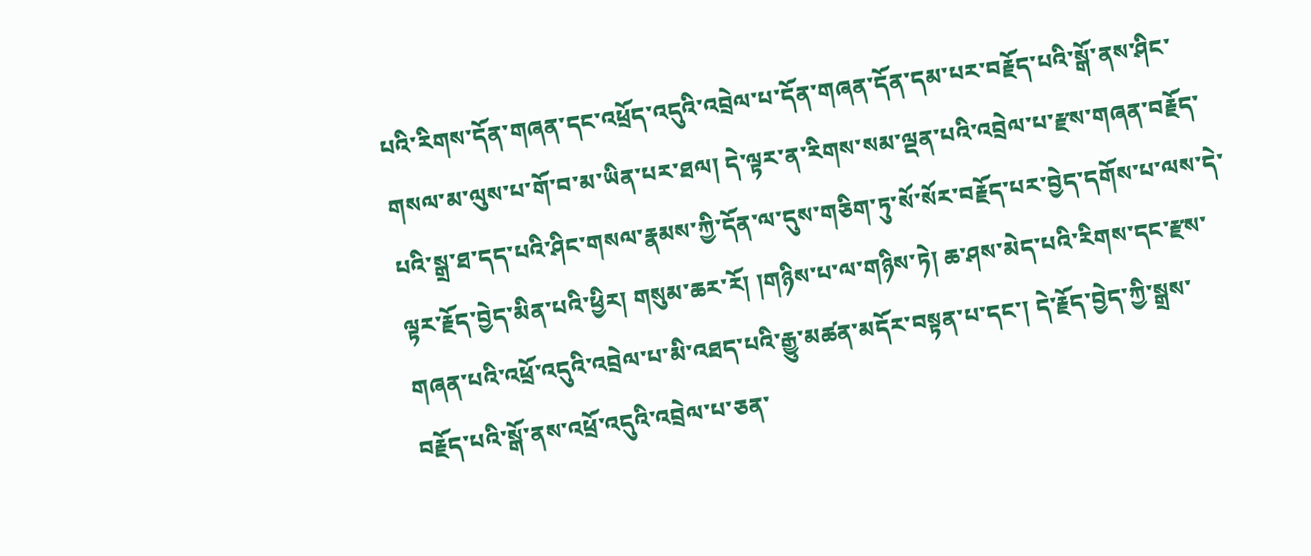པའི་རིགས་དོན་གཞན་དང་འཕྲོད་འདུའི་འབྲེལ་པ་དོན་གཞན་དོན་དམ་པར་བརྗོད་པའི་སྒོ་ནས་ཤིང་གསལ་མ་ལུས་པ་གོ་བ་མ་ཡིན་པར་ཐལ། དེ་ལྟར་ན་རིགས་སམ་ལྡན་པའི་འབྲེལ་པ་རྫས་གཞན་བརྗོད་པའི་སྒྲ་ཐ་དད་པའི་ཤིང་གསལ་རྣམས་ཀྱི་དོན་ལ་དུས་གཅིག་ཏུ་སོ་སོར་བརྗོད་པར་བྱེད་དགོས་པ་ལས་དེ་ལྟར་རྗོད་བྱེད་མིན་པའི་ཕྱིར། གསུམ་ཆར་རོ། །གཉིས་པ་ལ་གཉིས་ཏེ། ཆ་ཤས་མེད་པའི་རིགས་དང་རྫས་གཞན་པའི་འཕྲོ་འདུའི་འབྲེལ་པ་མི་འཐད་པའི་རྒྱུ་མཚན་མདོར་བསྟན་པ་དང་། དེ་རྗོད་བྱེད་ཀྱི་སྒྲས་བརྗོད་པའི་སྒོ་ནས་འཕྲོ་འདུའི་འབྲེལ་པ་ཅན་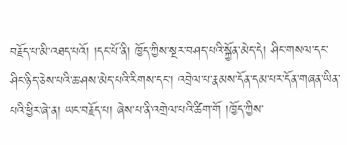བརྗོད་པ་མི་འཐད་པའོ། །དང་པོ་ནི། ཁྱོད་ཀྱིས་སྔར་བཤད་པའི་སྐྱོན་མེད་དེ། ཤིང་གསལ་དང་ཤིང་ཉིད་ཅེས་པའི་ཆ་ཤས་མེད་པའི་རིགས་དང་། འབྲེལ་པ་རྣམས་དོན་དམ་པར་དོན་གཞན་ཡིན་པའི་ཕྱིར་ཞེ་ན། ཡང་བརྗོད་པ། ཞེས་པ་ནི་འགྲེལ་པའི་ཚིག་གོ །ཁྱོད་ཀྱིས་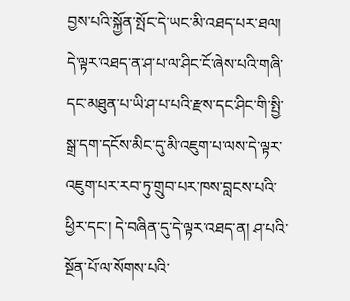བྱས་པའི་སྐྱོན་སྤོང་དེ་ཡང་མི་འཐད་པར་ཐལ། དེ་ལྟར་འཐད་ན་ཤ་པ་ལ་ཤིང་ངོ་ཞེས་པའི་གཞི་དང་མཐུན་པ་ཡི་ཤ་པ་པའི་རྫས་དང་ཤིང་གི་སྤྱི་སྒྲ་དག་དངོས་མིང་དུ་མི་འཇུག་པ་ལས་དེ་ལྟར་འཇུག་པར་རབ་ཏུ་གྲུབ་པར་ཁས་བླངས་པའི་ཕྱིར་དང་། དེ་བཞིན་དུ་དེ་ལྟར་འཐད་ན། ཤ་པའི་སྔོན་པོ་ལ་སོགས་པའི་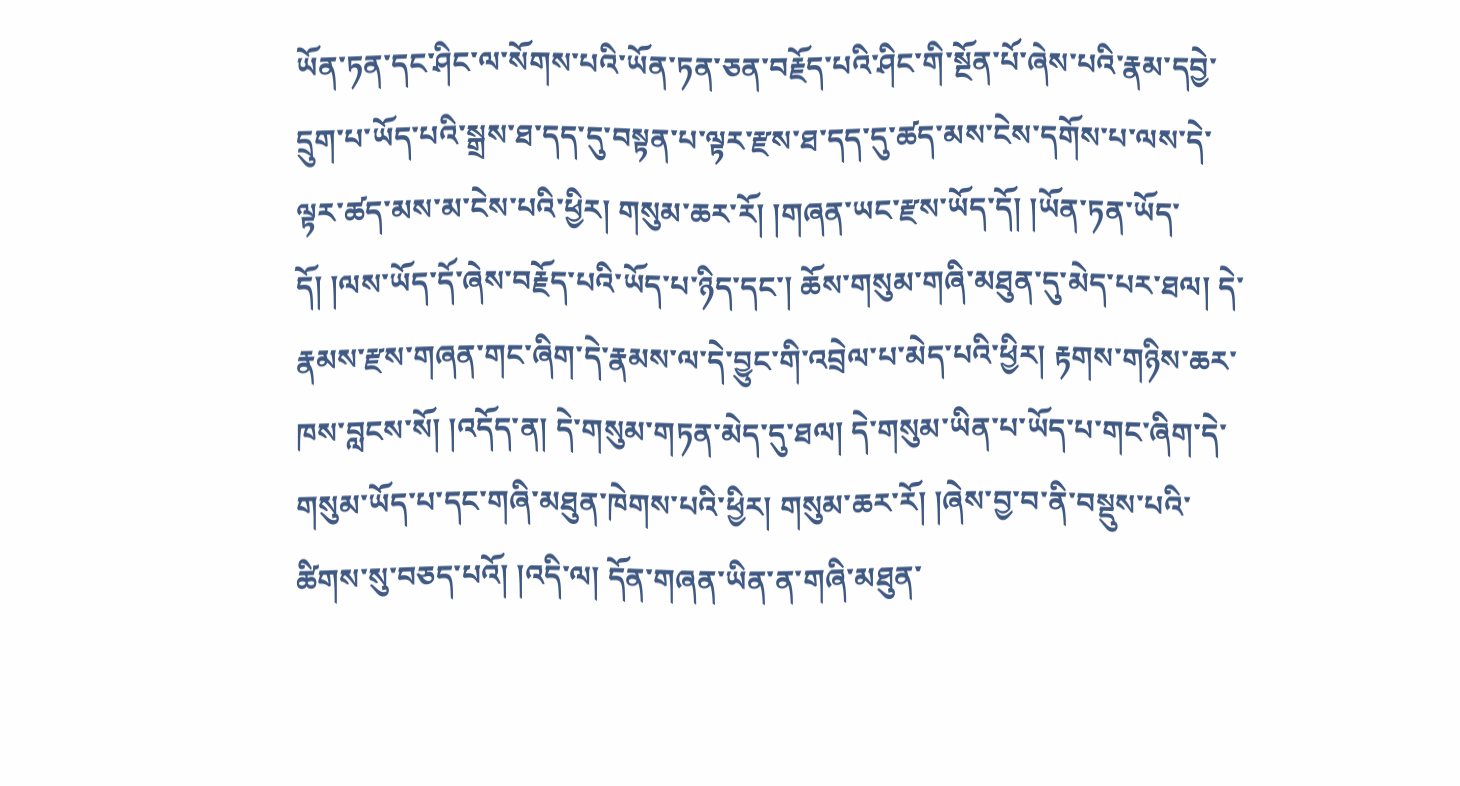ཡོན་ཏན་དང་ཤིང་ལ་སོགས་པའི་ཡོན་ཏན་ཅན་བརྗོད་པའི་ཤིང་གི་སྔོན་པོ་ཞེས་པའི་རྣམ་དབྱེ་དྲུག་པ་ཡོད་པའི་སྒྲས་ཐ་དད་དུ་བསྟན་པ་ལྟར་རྫས་ཐ་དད་དུ་ཚད་མས་ངེས་དགོས་པ་ལས་དེ་ལྟར་ཚད་མས་མ་ངེས་པའི་ཕྱིར། གསུམ་ཆར་རོ། །གཞན་ཡང་རྫས་ཡོད་དོ། །ཡོན་ཏན་ཡོད་དོ། །ལས་ཡོད་དོ་ཞེས་བརྗོད་པའི་ཡོད་པ་ཉིད་དང་། ཆོས་གསུམ་གཞི་མཐུན་དུ་མེད་པར་ཐལ། དེ་རྣམས་རྫས་གཞན་གང་ཞིག་དེ་རྣམས་ལ་དེ་བྱུང་གི་འབྲེལ་པ་མེད་པའི་ཕྱིར། རྟགས་གཉིས་ཆར་ཁས་བླངས་སོ། །འདོད་ན། དེ་གསུམ་གཏན་མེད་དུ་ཐལ། དེ་གསུམ་ཡིན་པ་ཡོད་པ་གང་ཞིག་དེ་གསུམ་ཡོད་པ་དང་གཞི་མཐུན་ཁེགས་པའི་ཕྱིར། གསུམ་ཆར་རོ། །ཞེས་བྱ་བ་ནི་བསྡུས་པའི་ཚིགས་སུ་བཅད་པའོ། །འདི་ལ། དོན་གཞན་ཡིན་ན་གཞི་མཐུན་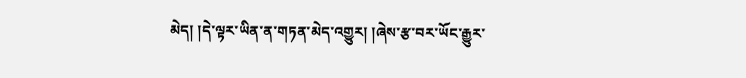མེད། །དེ་ལྟར་ཡིན་ན་གཏན་མེད་འགྱུར། །ཞེས་རྩ་བར་ཡོང་རྒྱུར་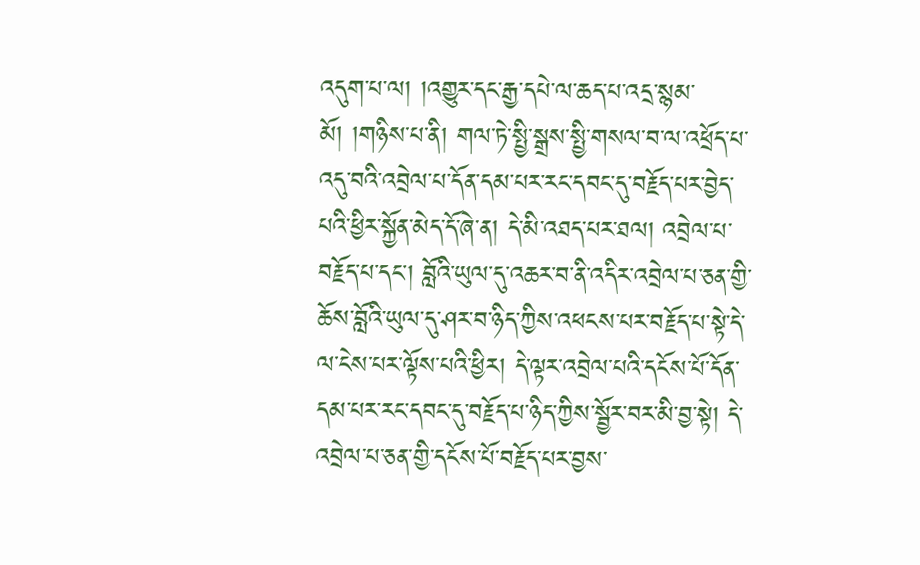འདུག་པ་ལ། །འགྱུར་དང་རྒྱ་དཔེ་ལ་ཆད་པ་འདྲ་སྙམ་མོ། །གཉིས་པ་ནི། གལ་ཏེ་སྤྱི་སྒྲས་སྤྱི་གསལ་བ་ལ་འཕྲོད་པ་འདུ་བའི་འབྲེལ་པ་དོན་དམ་པར་རང་དབང་དུ་བརྗོད་པར་བྱེད་པའི་ཕྱིར་སྐྱོན་མེད་དོ་ཞེ་ན། དེ་མི་འཐད་པར་ཐལ། འབྲེལ་པ་བརྗོད་པ་དང་། བློའི་ཡུལ་དུ་འཆར་བ་ནི་འདིར་འབྲེལ་པ་ཅན་གྱི་ཆོས་བློའི་ཡུལ་དུ་ཤར་བ་ཉིད་ཀྱིས་འཕངས་པར་བརྗོད་པ་སྟེ་དེ་ལ་ངེས་པར་ལྟོས་པའི་ཕྱིར། དེ་ལྟར་འབྲེལ་པའི་དངོས་པོ་དོན་དམ་པར་རང་དབང་དུ་བརྗོད་པ་ཉིད་ཀྱིས་སྦྱོར་བར་མི་བྱ་སྟེ། དེ་འབྲེལ་པ་ཅན་གྱི་དངོས་པོ་བརྗོད་པར་བྱས་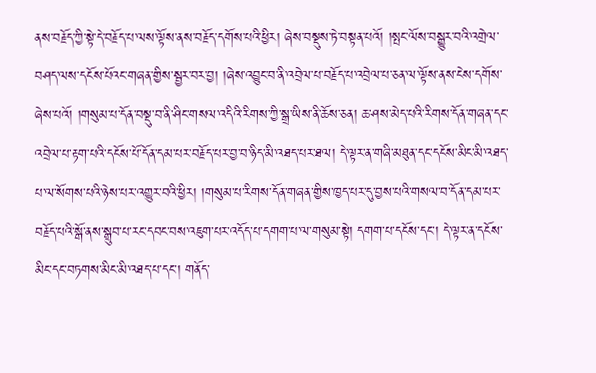ནས་བརྗོད་ཀྱི་སྟེ་དེ་བརྗོད་པ་ལས་ལྟོས་ནས་བརྗོད་དགོས་པའི་ཕྱིར། ཞེས་བསྡུས་ཏེ་བསྟན་པའོ། །སྤང་ལོས་བསྒྱུར་བའི་འགྲེལ་བཤད་ལས་དངོས་པོའང་གཞན་གྱིས་སྦྱར་བར་བྱ། །ཞེས་འབྱུང་བ་ནི་འབྲེལ་པ་བརྗོད་པ་འབྲེལ་པ་ཅན་ལ་ལྟོས་ནས་ངེས་དགོས་ཞེས་པའོ། །གསུམ་པ་དོན་བསྡུ་བ་ནི་ཤིང་གསལ་འདིའི་རིགས་ཀྱི་སྒྲ་ཡིས་ནི་ཆོས་ཅན། ཆ་ཤས་མེད་པའི་རིགས་དོན་གཞན་དང་འབྲེལ་པ་རྟག་པའི་དངོས་པོ་དོན་དམ་པར་བརྗོད་པར་བྱ་བ་ཉིད་མི་འཐད་པར་ཐལ། དེ་ལྟར་ན་གཞི་མཐུན་དང་དངོས་མིང་མི་འཐད་པ་ལ་སོགས་པའི་ཉེས་པར་འགྱུར་བའི་ཕྱིར། །གསུམ་པ་རིགས་དོན་གཞན་གྱིས་ཁྱད་པར་དུ་བྱས་པའི་གསལ་བ་དོན་དམ་པར་བརྗོད་པའི་སྒོ་ནས་སྒྲུབ་པ་རང་དབང་བས་འཇུག་པར་འདོད་པ་དགག་པ་ལ་གསུམ་སྟེ། དགག་པ་དངོས་དང་། དེ་ལྟར་ན་དངོས་མིང་དང་བཏགས་མིང་མི་འཐད་པ་དང་། གནོད་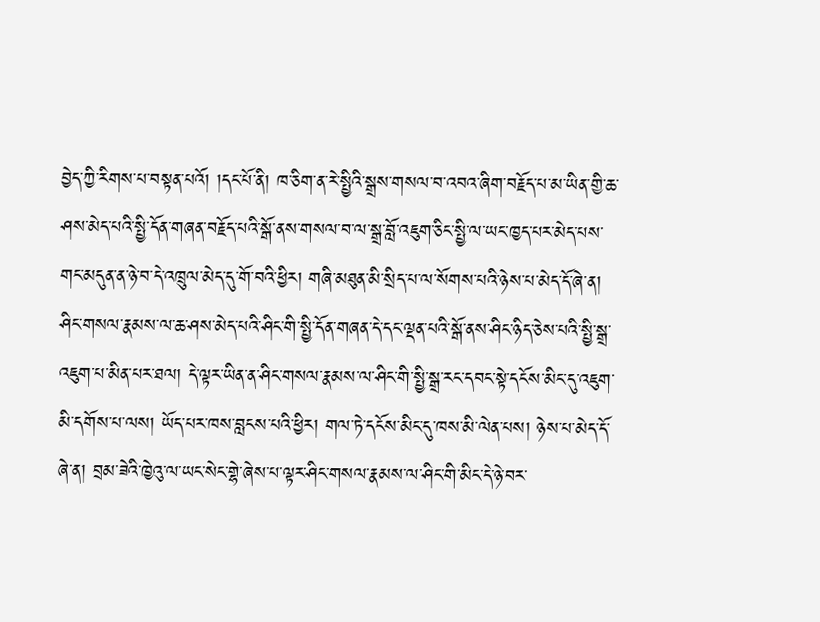བྱེད་ཀྱི་རིགས་པ་བསྟན་པའོ། །དང་པོ་ནི། ཁ་ཅིག་ན་རེ་སྤྱིའི་སྒྲས་གསལ་བ་འབའ་ཞིག་བརྗོད་པ་མ་ཡིན་གྱི་ཆ་ཤས་མེད་པའི་སྤྱི་དོན་གཞན་བརྗོད་པའི་སྒོ་ནས་གསལ་བ་ལ་སྒྲ་བློ་འཇུག་ཅིང་སྤྱི་ལ་ཡང་ཁྱད་པར་མེད་པས་གང་མདུན་ན་ཉེ་བ་དེ་འཁྲུལ་མེད་དུ་གོ་བའི་ཕྱིར། གཞི་མཐུན་མི་སྲིད་པ་ལ་སོགས་པའི་ཉེས་པ་མེད་དོ་ཞེ་ན། ཤིང་གསལ་རྣམས་ལ་ཆ་ཤས་མེད་པའི་ཤིང་གི་སྤྱི་དོན་གཞན་དེ་དང་ལྡན་པའི་སྒོ་ནས་ཤིང་ཉིད་ཅེས་པའི་སྤྱི་སྒྲ་འཇུག་པ་མིན་པར་ཐལ། དེ་ལྟར་ཡིན་ན་ཤིང་གསལ་རྣམས་ལ་ཤིང་གི་སྤྱི་སྒྲ་རང་དབང་སྟེ་དངོས་མིང་དུ་འཇུག་མི་དགོས་པ་ལས། ཡོད་པར་ཁས་བླངས་པའི་ཕྱིར། གལ་ཏེ་དངོས་མིང་དུ་ཁས་མི་ལེན་པས། ཉེས་པ་མེད་དོ་ཞེ་ན། བྲམ་ཟེའི་ཁྱེའུ་ལ་ཡང་སེང་གྷེ་ཞེས་པ་ལྟར་ཤིང་གསལ་རྣམས་ལ་ཤིང་གི་མིང་དེ་ཉེ་བར་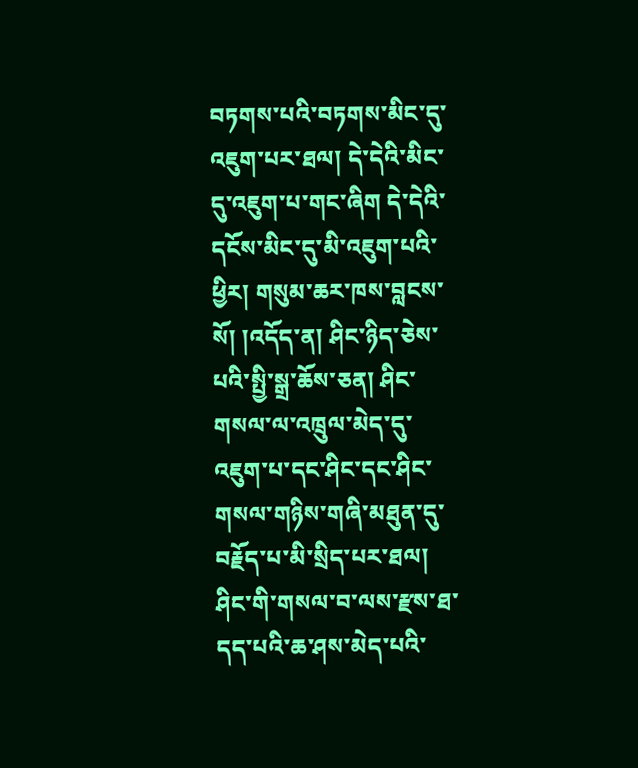བཏགས་པའི་བཏགས་མིང་དུ་འཇུག་པར་ཐལ། དེ་དེའི་མིང་དུ་འཇུག་པ་གང་ཞིག དེ་དེའི་དངོས་མིང་དུ་མི་འཇུག་པའི་ཕྱིར། གསུམ་ཆར་ཁས་བླངས་སོ། །འདོད་ན། ཤིང་ཉིད་ཅེས་པའི་སྤྱི་སྒྲ་ཆོས་ཅན། ཤིང་གསལ་ལ་འཁྲུལ་མེད་དུ་འཇུག་པ་དང་ཤིང་དང་ཤིང་གསལ་གཉིས་གཞི་མཐུན་དུ་བརྗོད་པ་མི་སྲིད་པར་ཐལ། ཤིང་གི་གསལ་བ་ལས་རྫས་ཐ་དད་པའི་ཆ་ཤས་མེད་པའི་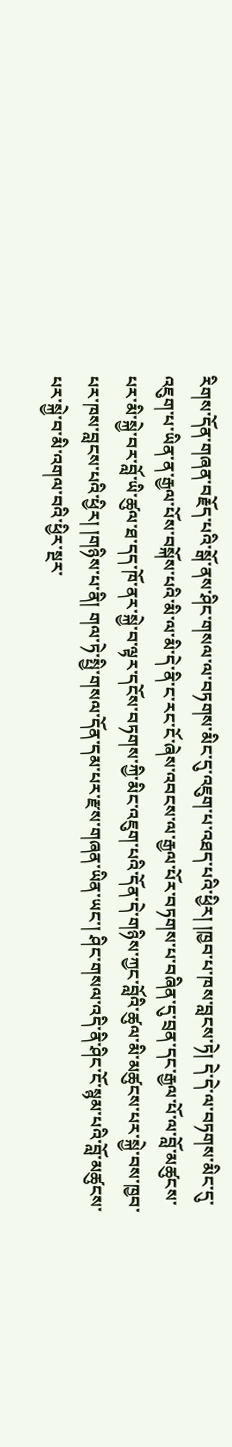རིགས་དོན་གཞན་བརྗོད་པའི་སྒོ་ནས་ཤིང་གསལ་ལ་བཏགས་མིང་དུ་འཇུག་པ་འཐད་པའི་ཕྱིར། །ཁྱབ་པ་ཁས་བླངས་ཏེ། དེ་དེ་ལ་བཏགས་མིང་དུ་འཇུག་པ་ཡིན་ན་རྒྱལ་པོས་བསྐོས་པའི་མི་ལ་མི་དེ་ནི་ང་རང་ངོ་ཞེས་འབངས་ལ་རྒྱལ་པོར་བཏགས་པ་བཞིན་དུ་བྲན་དང་རྒྱལ་པོ་ལ་བློ་མཚུངས་པར་མི་སྐྱེ་བར་བློ་ཡི་ཚུལ་ཐ་དད་ཁོ་ནར་སྐྱེ་བ་ལྟར་དངོས་བཏགས་ཀྱི་མིང་འཇུག་པའི་དོན་དེ་གཉིས་ཀྱང་བློའི་ཚུལ་མི་མཚུངས་པར་སྐྱེ་བས་ཁྱབ་པར་ཁས་བླངས་པའི་ཕྱིར། །གཉིས་པ་ནི། གལ་ཏེ་སྤྱི་གསལ་དོན་དམ་པར་རྫས་གཞན་ཡིན་ཡང་། ཤིང་གསལ་འདི་ནི་ཤིང་ངོ་སྙམ་པའི་བློ་མཚུངས་པར་སྐྱེ་བ་མི་འགལ་བའི་ཕྱིར་སྔར་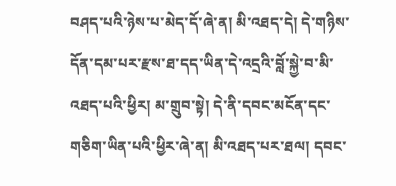བཤད་པའི་ཉེས་པ་མེད་དོ་ཞེ་ན། མི་འཐད་དེ། དེ་གཉིས་དོན་དམ་པར་རྫས་ཐ་དད་ཡིན་དེ་འདྲའི་བློ་སྐྱེ་བ་མི་འཐད་པའི་ཕྱིར། མ་གྲུབ་སྟེ། དེ་ནི་དབང་མངོན་དང་གཅིག་ཡིན་པའི་ཕྱིར་ཞེ་ན། མི་འཐད་པར་ཐལ། དབང་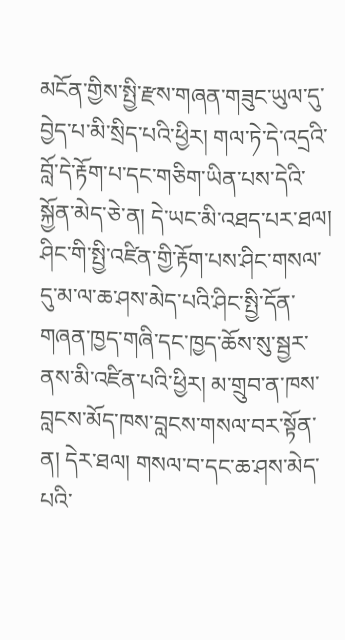མངོན་གྱིས་སྤྱི་རྫས་གཞན་གཟུང་ཡུལ་དུ་བྱེད་པ་མི་སྲིད་པའི་ཕྱིར། གལ་ཏེ་དེ་འདྲའི་བློ་དེ་རྟོག་པ་དང་གཅིག་ཡིན་པས་དེའི་སྐྱོན་མེད་ཅེ་ན། དེ་ཡང་མི་འཐད་པར་ཐལ། ཤིང་གི་སྤྱི་འཛིན་གྱི་རྟོག་པས་ཤིང་གསལ་དུ་མ་ལ་ཆ་ཤས་མེད་པའི་ཤིང་སྤྱི་དོན་གཞན་ཁྱད་གཞི་དང་ཁྱད་ཆོས་སུ་སྦྱར་ནས་མི་འཛིན་པའི་ཕྱིར། མ་གྲུབ་ན་ཁས་བླངས་མོད་ཁས་བླངས་གསལ་བར་སྟོན་ན། དེར་ཐལ། གསལ་བ་དང་ཆ་ཤས་མེད་པའི་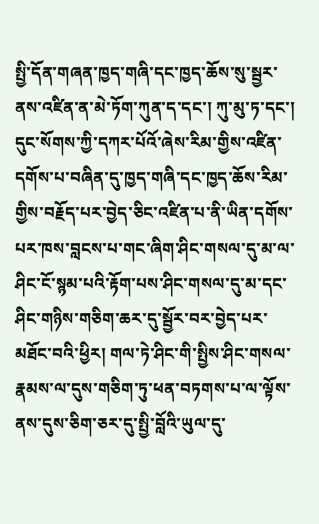སྤྱི་དོན་གཞན་ཁྱད་གཞི་དང་ཁྱད་ཆོས་སུ་སྦྱར་ནས་འཛིན་ན་མེ་ཏོག་ཀུན་ད་དང་། ཀུ་མུ་ཏ་དང་། དུང་སོགས་ཀྱི་དཀར་པོའོ་ཞེས་རིམ་གྱིས་འཛིན་དགོས་པ་བཞིན་དུ་ཁྱད་གཞི་དང་ཁྱད་ཆོས་རིམ་གྱིས་བརྗོད་པར་བྱེད་ཅིང་འཛིན་པ་ནི་ཡིན་དགོས་པར་ཁས་བླངས་པ་གང་ཞིག་ཤིང་གསལ་དུ་མ་ལ་ཤིང་ངོ་སྙམ་པའི་རྟོག་པས་ཤིང་གསལ་དུ་མ་དང་ཤིང་གཉིས་གཅིག་ཆར་དུ་སྦྱོར་བར་བྱེད་པར་མཐོང་བའི་ཕྱིར། གལ་ཏེ་ཤིང་གི་སྤྱིས་ཤིང་གསལ་རྣམས་ལ་དུས་གཅིག་ཏུ་ཕན་བཏགས་པ་ལ་ལྟོས་ནས་དུས་ཅིག་ཅར་དུ་སྤྱི་བློའི་ཡུལ་དུ་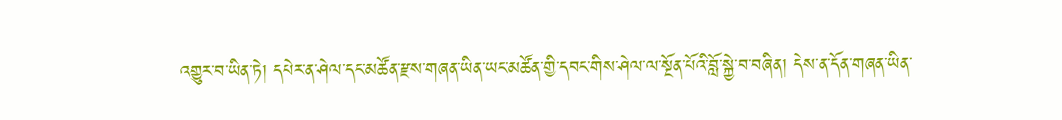འགྱུར་བ་ཡིན་ཏེ། དཔེར་ན་ཤེལ་དང་མཚོན་རྫས་གཞན་ཡིན་ཡང་མཚོན་གྱི་དབང་གིས་ཤེལ་ལ་སྔོན་པོའི་བློ་སྐྱེ་བ་བཞིན། དེས་ན་དོན་གཞན་ཡིན་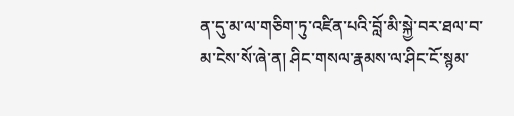ན་དུ་མ་ལ་གཅིག་ཏུ་འཛིན་པའི་བློ་མི་སྐྱེ་བར་ཐལ་བ་མ་ངེས་སོ་ཞེ་ན། ཤིང་གསལ་རྣམས་ལ་ཤིང་ངོ་སྙམ་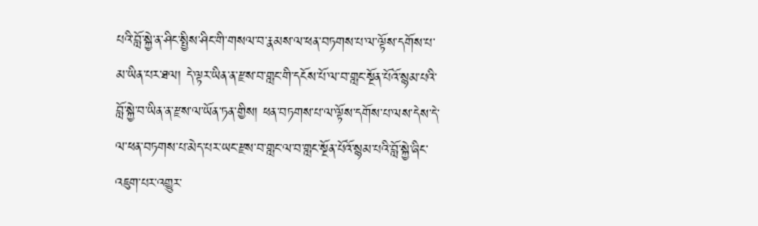པའི་བློ་སྐྱེ་ན་ཤིང་སྤྱིས་ཤིང་གི་གསལ་བ་རྣམས་ལ་ཕན་བཏགས་པ་ལ་ལྟོས་དགོས་པ་མ་ཡིན་པར་ཐལ། དེ་ལྟར་ཡིན་ན་རྫས་བ་གླང་གི་དངོས་པོ་ལ་བ་གླང་སྔོན་པོའོ་སྙམ་པའི་བློ་སྐྱེ་བ་ཡིན་ན་རྫས་ལ་ཡོན་ཏན་གྱིས། ཕན་བཏགས་པ་ལ་ལྟོས་དགོས་པ་ལས་དེས་དེ་ལ་ཕན་བཏགས་པ་མེད་པར་ཡང་རྫས་བ་གླང་ལ་བ་གླང་སྔོན་པོའོ་སྙམ་པའི་བློ་སྐྱེ་ཞིང་འཇུག་པར་འགྱུར་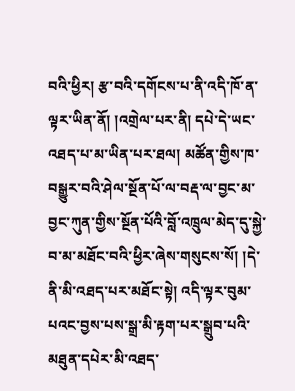བའི་ཕྱིར། རྩ་བའི་དགོངས་པ་ནི་འདི་ཁོ་ན་ལྟར་ཡིན་ནོ། །འགྲེལ་པར་ནི། དཔེ་དེ་ཡང་འཐད་པ་མ་ཡིན་པར་ཐལ། མཚོན་གྱིས་ཁ་བསྒྱུར་བའི་ཤེལ་སྔོན་པོ་ལ་བརྡ་ལ་བྱང་མ་བྱང་ཀུན་གྱིས་སྔོན་པོའི་བློ་འཁྲུལ་མེད་དུ་སྐྱེ་བ་མ་མཐོང་བའི་ཕྱིར་ཞེས་གསུངས་སོ། །དེ་ནི་མི་འཐད་པར་མཐོང་སྟེ། འདི་ལྟར་བུམ་པའང་བྱས་པས་སྒྲ་མི་རྟག་པར་སྒྲུབ་པའི་མཐུན་དཔེར་མི་འཐད་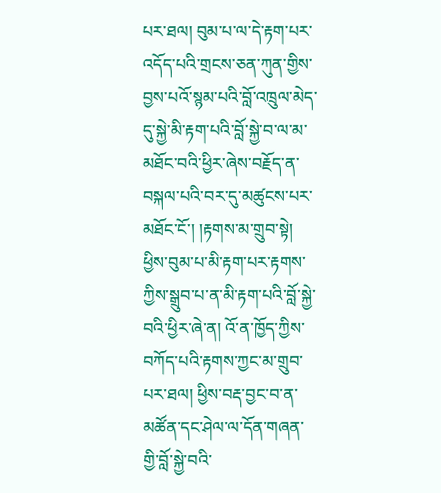པར་ཐལ། བུམ་པ་ལ་དེ་རྟག་པར་འདོད་པའི་གྲངས་ཅན་ཀུན་གྱིས་བྱས་པའོ་སྙམ་པའི་བློ་འཁྲུལ་མེད་དུ་སྐྱེ་མི་རྟག་པའི་བློ་སྐྱེ་བ་ལ་མ་མཐོང་བའི་ཕྱིར་ཞེས་བརྗོད་ན་བསྐལ་པའི་བར་དུ་མཚུངས་པར་མཐོང་ངོ་། །རྟགས་མ་གྲུབ་སྟེ། ཕྱིས་བུམ་པ་མི་རྟག་པར་རྟགས་ཀྱིས་སྒྲུབ་པ་ན་མི་རྟག་པའི་བློ་སྐྱེ་བའི་ཕྱིར་ཞེ་ན། འོ་ན་ཁྱོད་ཀྱིས་བཀོད་པའི་རྟགས་ཀྱང་མ་གྲུབ་པར་ཐལ། ཕྱིས་བརྡ་བྱང་བ་ན་མཚོན་དང་ཤེལ་ལ་དོན་གཞན་གྱི་བློ་སྐྱེ་བའི་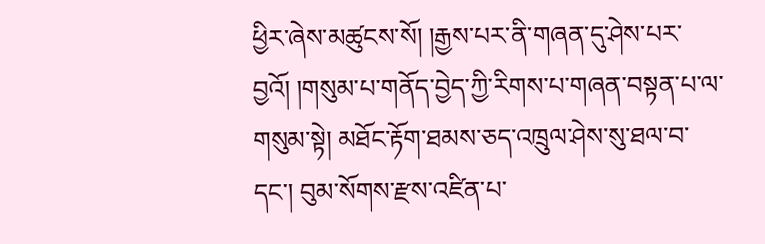ཕྱིར་ཞེས་མཚུངས་སོ། །རྒྱས་པར་ནི་གཞན་དུ་ཤེས་པར་བྱའོ། །གསུམ་པ་གནོད་བྱེད་ཀྱི་རིགས་པ་གཞན་བསྟན་པ་ལ་གསུམ་སྟེ། མཐོང་རྟོག་ཐམས་ཅད་འཁྲུལ་ཤེས་སུ་ཐལ་བ་དང་། བུམ་སོགས་རྫས་འཛིན་པ་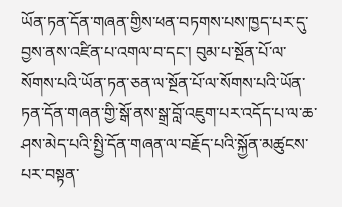ཡོན་ཏན་དོན་གཞན་གྱིས་ཕན་བཏགས་པས་ཁྱད་པར་དུ་བྱས་ནས་འཛིན་པ་འགལ་བ་དང་། བུམ་པ་སྔོན་པོ་ལ་སོགས་པའི་ཡོན་ཏན་ཅན་ལ་སྔོན་པོ་ལ་སོགས་པའི་ཡོན་ཏན་དོན་གཞན་གྱི་སྒོ་ནས་སྒྲ་བློ་འཇུག་པར་འདོད་པ་ལ་ཆ་ཤས་མེད་པའི་སྤྱི་དོན་གཞན་ལ་བརྗོད་པའི་སྐྱོན་མཚུངས་པར་བསྟན་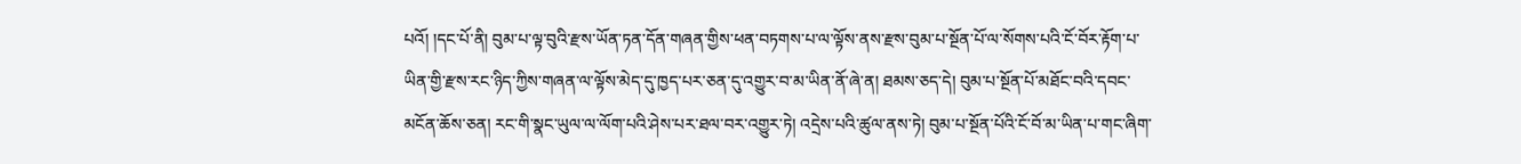པའོ། །དང་པོ་ནི། བུམ་པ་ལྟ་བུའི་རྫས་ཡོན་ཏན་དོན་གཞན་གྱིས་ཕན་བཏགས་པ་ལ་ལྟོས་ནས་རྫས་བུམ་པ་སྔོན་པོ་ལ་སོགས་པའི་ངོ་བོར་རྟོག་པ་ཡིན་གྱི་རྫས་རང་ཉིད་ཀྱིས་གཞན་ལ་ལྟོས་མེད་དུ་ཁྱད་པར་ཅན་དུ་འགྱུར་བ་མ་ཡིན་ནོ་ཞེ་ན། ཐམས་ཅད་དེ། བུམ་པ་སྔོན་པོ་མཐོང་བའི་དབང་མངོན་ཆོས་ཅན། རང་གི་སྣང་ཡུལ་ལ་ལོག་པའི་ཤེས་པར་ཐལ་བར་འགྱུར་ཏེ། འདྲེས་པའི་ཚུལ་ནས་ཏེ། བུམ་པ་སྔོན་པོའི་ངོ་བོ་མ་ཡིན་པ་གང་ཞིག་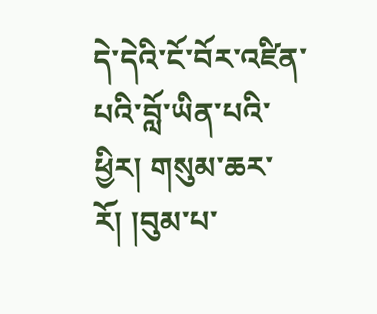དེ་དེའི་ངོ་བོར་འཛིན་པའི་བློ་ཡིན་པའི་ཕྱིར། གསུམ་ཆར་རོ། །བུམ་པ་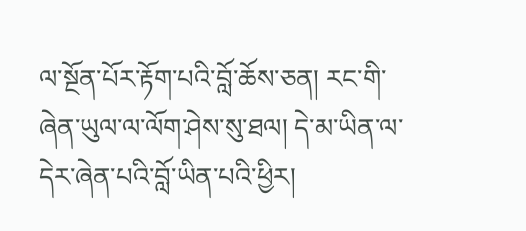ལ་སྔོན་པོར་རྟོག་པའི་བློ་ཆོས་ཅན། རང་གི་ཞེན་ཡུལ་ལ་ལོག་ཤེས་སུ་ཐལ། དེ་མ་ཡིན་ལ་དེར་ཞེན་པའི་བློ་ཡིན་པའི་ཕྱིར།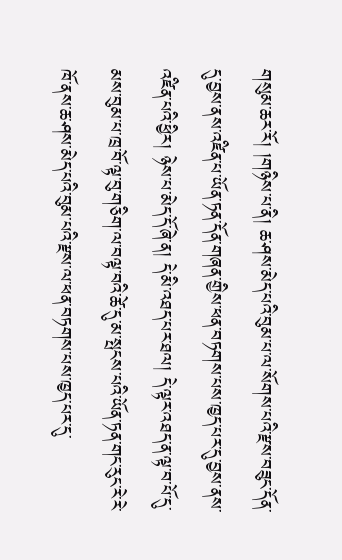གསུམ་ཆར་རོ། །གཉིས་པ་ནི། ཆ་ཤས་མེད་པའི་བུམ་པ་ལ་སོགས་པའི་རྫས་བཟུང་དོན་དུ་བྱས་ནས་འཛིན་པ་ཡོན་ཏན་དོན་གཞན་གྱིས་ཕན་བཏགས་པས་ཁྱད་པར་དུ་བྱས་ནས་འཛིན་པའི་ཕྱིར། ཉེས་པ་མེད་དོ་ཞེ་ན། དེ་མི་འཐད་པར་ཐལ། དེ་ལྟར་འཐད་ན་ལྟ་བ་པོ་དུ་མས་བུམ་པ་ཁྲ་བོ་ལྟ་བུ་གཅིག་ལ་བལྟ་བའི་ཚེ་དུ་མ་སྤངས་པའི་ཡོན་ཏན་གང་རུང་རེ་རེ་ཁོ་ནས་ཆ་ཤས་མེད་པའི་བུམ་པའི་རྫས་ལ་ཕན་བཏགས་པས་ཁྱད་པར་དུ་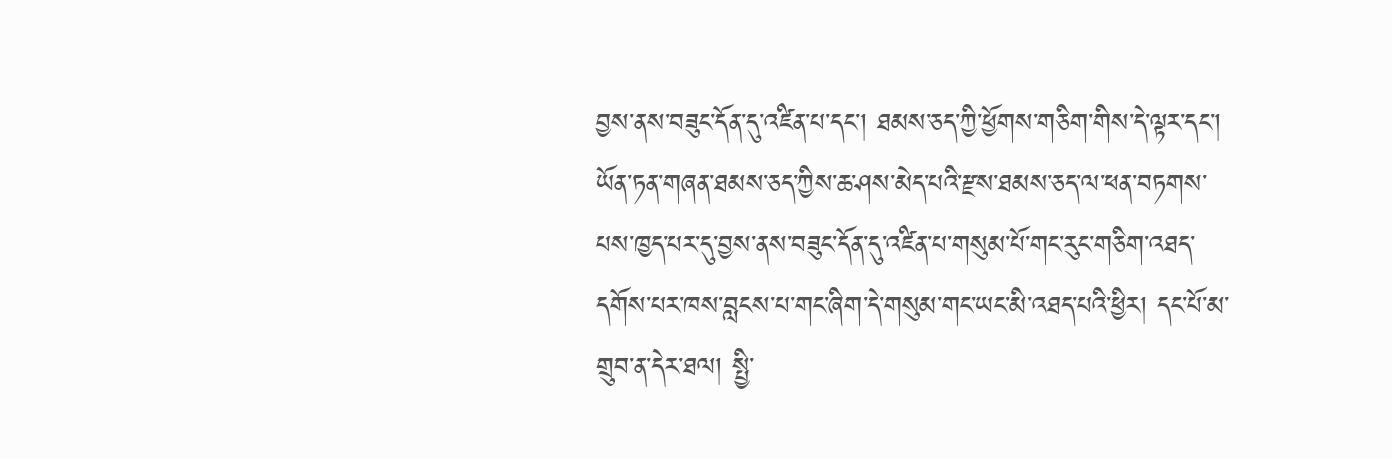བྱས་ནས་བཟུང་དོན་དུ་འཛིན་པ་དང་། ཐམས་ཅད་ཀྱི་ཕྱོགས་གཅིག་གིས་དེ་ལྟར་དང་། ཡོན་ཏན་གཞན་ཐམས་ཅད་ཀྱིས་ཆ་ཤས་མེད་པའི་རྫས་ཐམས་ཅད་ལ་ཕན་བཏགས་པས་ཁྱད་པར་དུ་བྱས་ནས་བཟུང་དོན་དུ་འཛིན་པ་གསུམ་པོ་གང་རུང་གཅིག་འཐད་དགོས་པར་ཁས་བླངས་པ་གང་ཞིག་དེ་གསུམ་གང་ཡང་མི་འཐད་པའི་ཕྱིར། དང་པོ་མ་གྲུབ་ན་དེར་ཐལ། སྤྱི་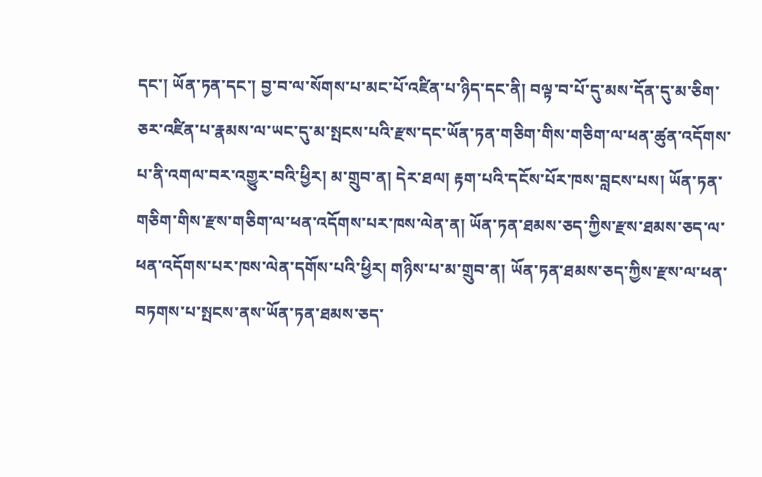དང་། ཡོན་ཏན་དང་། བྱ་བ་ལ་སོགས་པ་མང་པོ་འཛིན་པ་ཉིད་དང་ནི། བལྟ་བ་པོ་དུ་མས་དོན་དུ་མ་ཅིག་ཅར་འཛིན་པ་རྣམས་ལ་ཡང་དུ་མ་སྤངས་པའི་རྫས་དང་ཡོན་ཏན་གཅིག་གིས་གཅིག་ལ་ཕན་ཚུན་འདོགས་པ་ནི་འགལ་བར་འགྱུར་བའི་ཕྱིར། མ་གྲུབ་ན། དེར་ཐལ། རྟག་པའི་དངོས་པོར་ཁས་བླངས་པས། ཡོན་ཏན་གཅིག་གིས་རྫས་གཅིག་ལ་ཕན་འདོགས་པར་ཁས་ལེན་ན། ཡོན་ཏན་ཐམས་ཅད་ཀྱིས་རྫས་ཐམས་ཅད་ལ་ཕན་འདོགས་པར་ཁས་ལེན་དགོས་པའི་ཕྱིར། གཉིས་པ་མ་གྲུབ་ན། ཡོན་ཏན་ཐམས་ཅད་ཀྱིས་རྫས་ལ་ཕན་བཏགས་པ་སྤངས་ནས་ཡོན་ཏན་ཐམས་ཅད་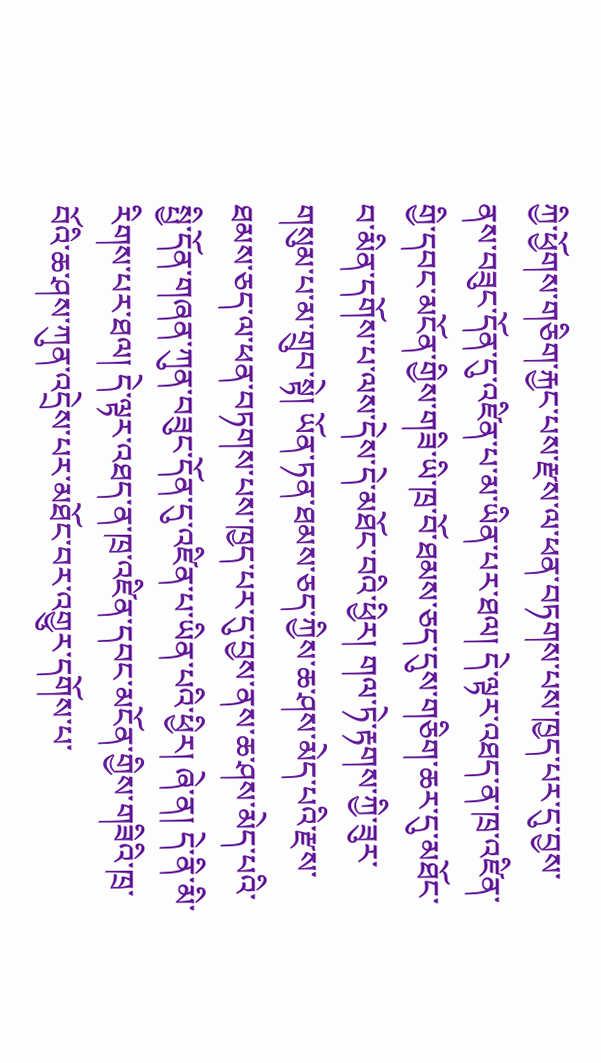ཀྱི་ཕྱོགས་གཅིག་རྐྱང་པས་རྫས་ལ་ཕན་བཏགས་པས་ཁྱད་པར་དུ་བྱས་ནས་བཟུང་དོན་དུ་འཛིན་པ་མ་ཡིན་པར་ཐལ། དེ་ལྟར་འཐད་ན་ཁྲ་འཛིན་གྱི་དབང་མངོན་གྱིས་གཟི་ཡི་ཁྲ་བོ་ཐམས་ཅད་དུས་གཅིག་ཆར་དུ་མཐོང་བ་མིན་དགོས་པ་ལས་དེས་དེ་མཐོང་བའི་ཕྱིར། གལ་ཏེ་རྟགས་ཀྱི་ཟུར་གསུམ་པ་མ་གྲུབ་སྟེ། ཡོན་ཏན་ཐམས་ཅད་ཀྱིས་ཆ་ཤས་མེད་པའི་རྫས་ཐམས་ཅད་ལ་ཕན་བཏགས་པས་ཁྱད་པར་དུ་བྱས་ནས་ཆ་ཤས་མེད་པའི་སྤྱི་དོན་གཞན་ཀུན་བཟུང་དོན་དུ་འཛིན་པ་ཡིན་པའི་ཕྱིར། ཞེ་ན། དེ་ནི་མི་རིགས་པར་ཐལ། དེ་ལྟར་འཐད་ན་ཁྲ་འཛིན་དབང་མངོན་གྱིས་གཟིའི་ཁྲ་བོའི་ཆ་ཤས་ཀུན་འདྲེས་པར་མཐོང་བར་འགྱུར་དགོས་པ་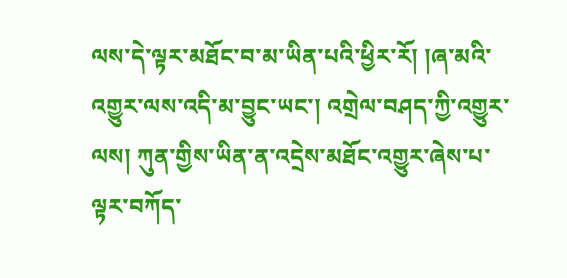ལས་དེ་ལྟར་མཐོང་བ་མ་ཡིན་པའི་ཕྱིར་རོ། །ཞ་མའི་འགྱུར་ལས་འདི་མ་བྱུང་ཡང་། འགྲེལ་བཤད་ཀྱི་འགྱུར་ལས། ཀུན་གྱིས་ཡིན་ན་འདྲེས་མཐོང་འགྱུར་ཞེས་པ་ལྟར་བཀོད་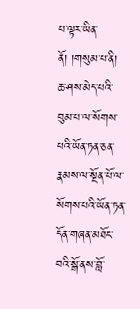པ་ལྟར་ཡིན་ནོ། །གསུམ་པ་ནི། ཆ་ཤས་མེད་པའི་བུམ་པ་ལ་སོགས་པའི་ཡོན་ཏན་ཅན་རྣམས་ལ་སྔོན་པོ་ལ་སོགས་པའི་ཡོན་ཏན་དོན་གཞན་མཐོང་བའི་སྒོ་ནས་བློ་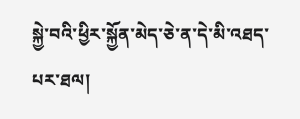སྐྱེ་བའི་ཕྱིར་སྐྱོན་མེད་ཅེ་ན་དེ་མི་འཐད་པར་ཐལ།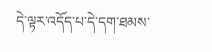དེ་ལྟར་འདོད་པ་དེ་དག་ཐམས་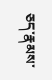ཅད་རྣམས་